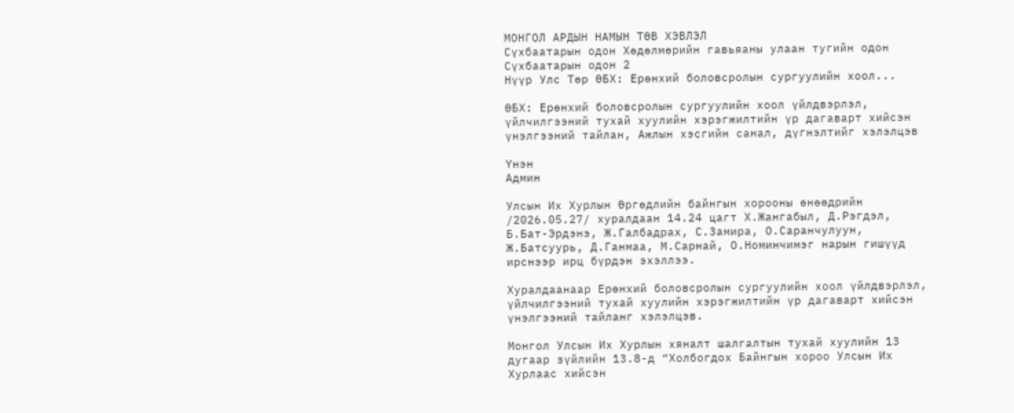МОНГОЛ АРДЫН НАМЫН ТӨВ ХЭВЛЭЛ
Сүхбаатарын одон Хөдөлмөрийн гавьяаны улаан тугийн одон Сүхбаатарын одон 2
Нүүр Улс Төр ӨБХ: Ерөнхий боловсролын сургуулийн хоол...

ӨБХ: Ерөнхий боловсролын сургуулийн хоол үйлдвэрлэл, үйлчилгээний тухай хуулийн хэрэгжилтийн үр дагаварт хийсэн үнэлгээний тайлан, Ажлын хэсгийн санал, дүгнэлтийг хэлэлцэв

Үнэн
Админ

Улсын Их Хурлын Өргөдлийн байнгын хорооны өнөөдрийн /2026.05.27/ хуралдаан 14.24 цагт Х.Жангабыл, Д.Рэгдэл, Б.Бат-Эрдэнэ, Ж.Галбадрах, С.Замира, О.Саранчулуун, Ж.Батсуурь, Д.Ганмаа, М.Сарнай, О.Номинчимэг нарын гишүүд ирснээр ирц бүрдэн эхэллээ.

Хуралдаанаар Ерөнхий боловсролын сургуулийн хоол үйлдвэрлэл, үйлчилгээний тухай хуулийн хэрэгжилтийн үр дагаварт хийсэн үнэлгээний тайланг хэлэлцэв.

Монгол Улсын Их Хурлын хяналт шалгалтын тухай хуулийн 13 дугаар зүйлийн 13.8-д “Холбогдох Байнгын хороо Улсын Их Хурлаас хийсэн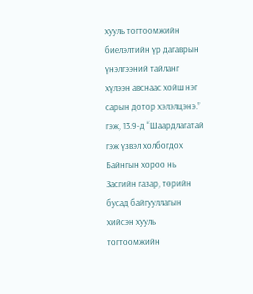хууль тогтоомжийн биелэлтийн үр дагаврын үнэлгээний тайланг хүлээн авснаас хойш нэг сарын дотор хэлэлцэнэ.” гэж, 13.9-д “Шаардлагатай гэж үзвэл холбогдох Байнгын хороо нь Засгийн газар, төрийн бусад байгууллагын хийсэн хууль тогтоомжийн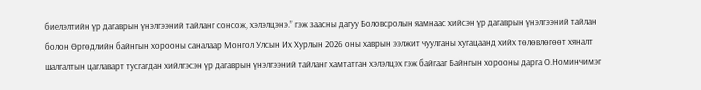биелэлтийн үр дагаврын үнэлгээний тайланг сонсож, хэлэлцэнэ.” гэж заасны дагуу Боловсролын яамнаас хийсэн үр дагаврын үнэлгээний тайлан болон Өргөдлийн байнгын хорооны саналаар Монгол Улсын Их Хурлын 2026 оны хаврын ээлжит чуулганы хугацаанд хийх төлөвлөгөөт хяналт шалгалтын цаглаварт тусгагдан хийлгэсэн үр дагаврын үнэлгээний тайланг хамтатган хэлэлцэх гэж байгааг Байнгын хорооны дарга О.Номинчимэг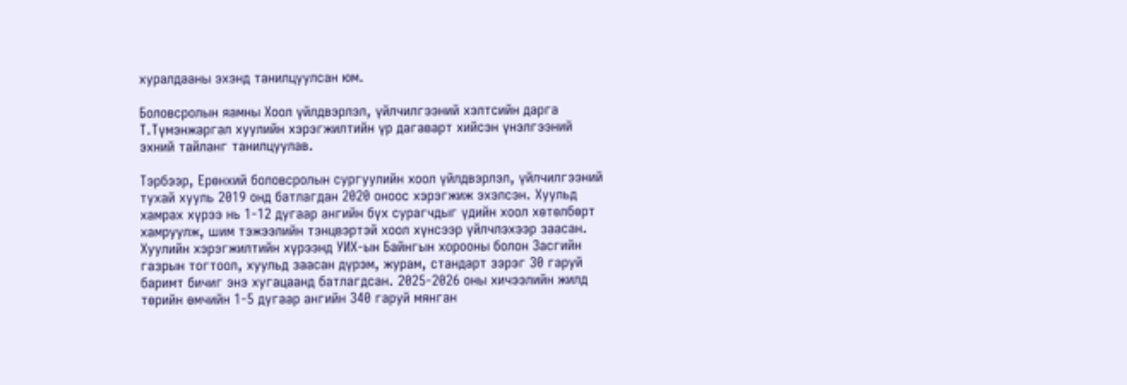хуралдааны эхэнд танилцуулсан юм.

Боловсролын яамны Хоол үйлдвэрлэл, үйлчилгээний хэлтсийн дарга Т.Түмэнжаргал хуулийн хэрэгжилтийн үр дагаварт хийсэн үнэлгээний эхний тайланг танилцуулав.

Тэрбээр, Ерөнхий боловсролын сургуулийн хоол үйлдвэрлэл, үйлчилгээний тухай хууль 2019 онд батлагдан 2020 оноос хэрэгжиж эхэлсэн. Хуульд хамрах хүрээ нь 1-12 дугаар ангийн бүх сурагчдыг үдийн хоол хөтөлбөрт хамруулж, шим тэжээлийн тэнцвэртэй хоол хүнсээр үйлчлэхээр заасан. Хуулийн хэрэгжилтийн хүрээнд УИХ-ын Байнгын хорооны болон Засгийн газрын тогтоол, хуульд заасан дүрэм, журам, стандарт зэрэг 30 гаруй баримт бичиг энэ хугацаанд батлагдсан. 2025-2026 оны хичээлийн жилд төрийн өмчийн 1-5 дугаар ангийн 340 гаруй мянган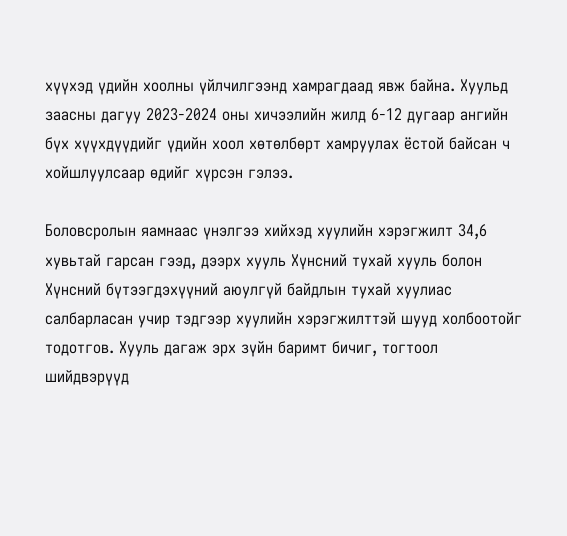хүүхэд үдийн хоолны үйлчилгээнд хамрагдаад явж байна. Хуульд заасны дагуу 2023-2024 оны хичээлийн жилд 6-12 дугаар ангийн бүх хүүхдүүдийг үдийн хоол хөтөлбөрт хамруулах ёстой байсан ч хойшлуулсаар өдийг хүрсэн гэлээ.

Боловсролын яамнаас үнэлгээ хийхэд хуулийн хэрэгжилт 34,6 хувьтай гарсан гээд, дээрх хууль Хүнсний тухай хууль болон Хүнсний бүтээгдэхүүний аюулгүй байдлын тухай хуулиас салбарласан учир тэдгээр хуулийн хэрэгжилттэй шууд холбоотойг тодотгов. Хууль дагаж эрх зүйн баримт бичиг, тогтоол шийдвэрүүд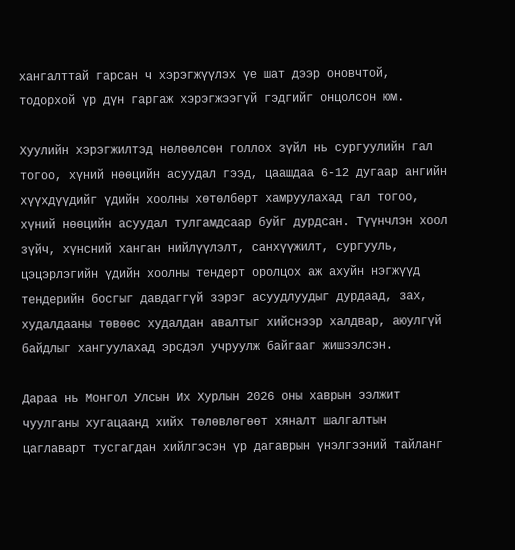хангалттай гарсан ч хэрэгжүүлэх үе шат дээр оновчтой, тодорхой үр дүн гаргаж хэрэгжээгүй гэдгийг онцолсон юм.

Хуулийн хэрэгжилтэд нөлөөлсөн голлох зүйл нь сургуулийн гал тогоо, хүний нөөцийн асуудал гээд, цаашдаа 6-12 дугаар ангийн хүүхдүүдийг үдийн хоолны хөтөлбөрт хамруулахад гал тогоо, хүний нөөцийн асуудал тулгамдсаар буйг дурдсан. Түүнчлэн хоол зүйч, хүнсний ханган нийлүүлэлт, санхүүжилт, сургууль, цэцэрлэгийн үдийн хоолны тендерт оролцох аж ахуйн нэгжүүд тендерийн босгыг давдаггүй зэрэг асуудлуудыг дурдаад, зах, худалдааны төвөөс худалдан авалтыг хийснээр халдвар, аюулгүй байдлыг хангуулахад эрсдэл учруулж байгааг жишээлсэн.

Дараа нь Монгол Улсын Их Хурлын 2026 оны хаврын ээлжит чуулганы хугацаанд хийх төлөвлөгөөт хяналт шалгалтын цаглаварт тусгагдан хийлгэсэн үр дагаврын үнэлгээний тайланг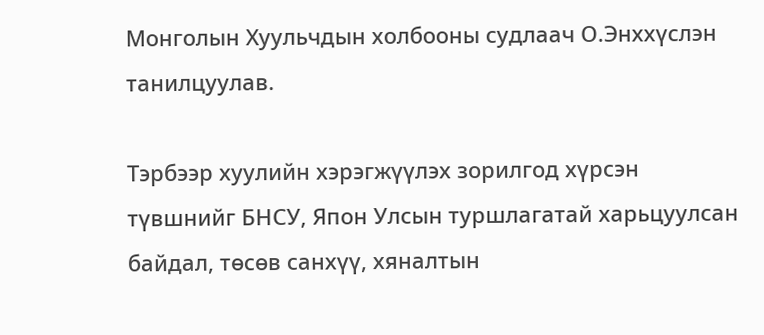Монголын Хуульчдын холбооны судлаач О.Энххүслэн танилцуулав.

Тэрбээр хуулийн хэрэгжүүлэх зорилгод хүрсэн түвшнийг БНСУ, Япон Улсын туршлагатай харьцуулсан байдал, төсөв санхүү, хяналтын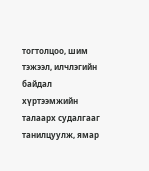тогтолцоо, шим тэжээл, илчлэгийн байдал хүртээмжийн талаарх судалгааг танилцуулж, ямар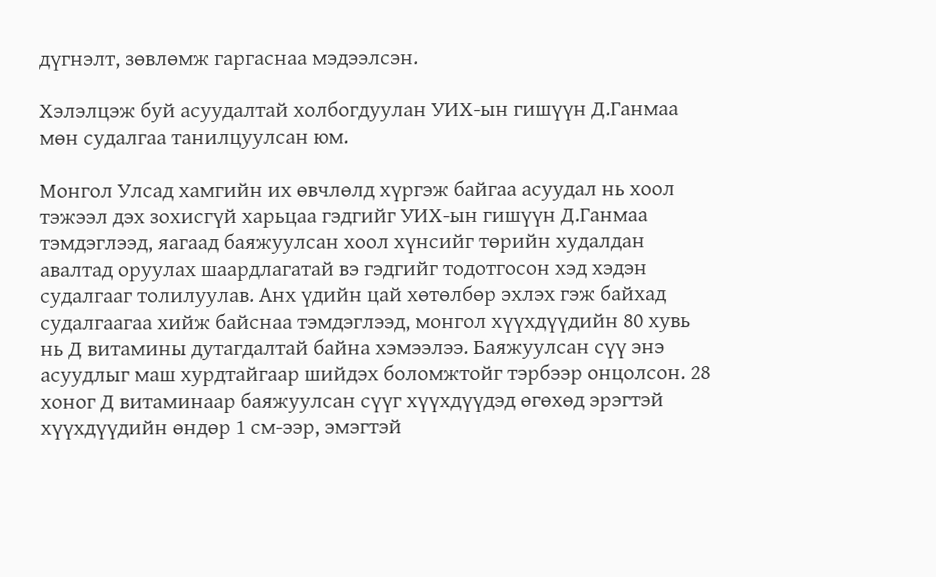дүгнэлт, зөвлөмж гаргаснаа мэдээлсэн.

Хэлэлцэж буй асуудалтай холбогдуулан УИХ-ын гишүүн Д.Ганмаа мөн судалгаа танилцуулсан юм.

Монгол Улсад хамгийн их өвчлөлд хүргэж байгаа асуудал нь хоол тэжээл дэх зохисгүй харьцаа гэдгийг УИХ-ын гишүүн Д.Ганмаа тэмдэглээд, яагаад баяжуулсан хоол хүнсийг төрийн худалдан авалтад оруулах шаардлагатай вэ гэдгийг тодотгосон хэд хэдэн судалгааг толилуулав. Анх үдийн цай хөтөлбөр эхлэх гэж байхад судалгаагаа хийж байснаа тэмдэглээд, монгол хүүхдүүдийн 80 хувь нь Д витамины дутагдалтай байна хэмээлээ. Баяжуулсан сүү энэ асуудлыг маш хурдтайгаар шийдэх боломжтойг тэрбээр онцолсон. 28 хоног Д витаминаар баяжуулсан сүүг хүүхдүүдэд өгөхөд эрэгтэй хүүхдүүдийн өндөр 1 см-ээр, эмэгтэй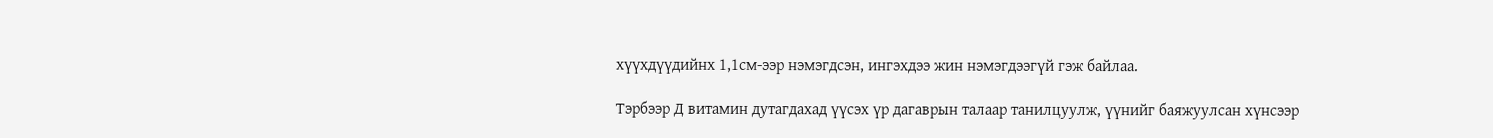хүүхдүүдийнх 1,1см-ээр нэмэгдсэн, ингэхдээ жин нэмэгдээгүй гэж байлаа.

Тэрбээр Д витамин дутагдахад үүсэх үр дагаврын талаар танилцуулж, үүнийг баяжуулсан хүнсээр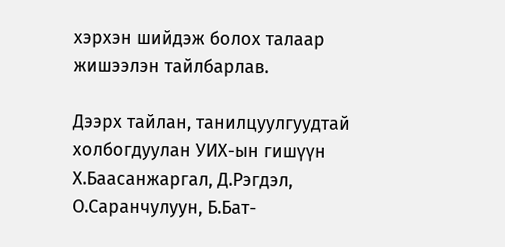хэрхэн шийдэж болох талаар жишээлэн тайлбарлав.

Дээрх тайлан, танилцуулгуудтай холбогдуулан УИХ-ын гишүүн Х.Баасанжаргал, Д.Рэгдэл, О.Саранчулуун, Б.Бат-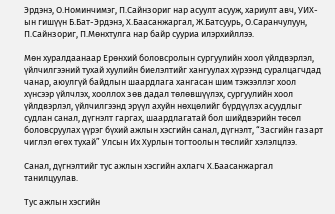Эрдэнэ, О.Номинчимэг, П.Сайнзориг нар асуулт асууж, хариулт авч, УИХ-ын гишүүн Б.Бат-Эрдэнэ, Х.Баасанжаргал, Ж.Батсуурь, О.Саранчулуун, П.Сайнзориг, П.Мөнхтулга нар байр сууриа илэрхийллээ.

Мөн хуралдаанаар Ерөнхий боловсролын сургуулийн хоол үйлдвэрлэл, үйлчилгээний тухай хуулийн биелэлтийг хангуулах хүрээнд суралцагчдад чанар, аюулгүй байдлын шаардлага хангасан шим тэжээллэг хоол хүнсээр үйлчлэх, хооллох зөв дадал төлөвшүүлэх, сургуулийн хоол үйлдвэрлэл, үйлчилгээнд эрүүл ахуйн нөхцөлийг бүрдүүлэх асуудлыг судлан санал, дүгнэлт гаргах, шаардлагатай бол шийдвэрийн төсөл боловсруулах үүрэг бүхий ажлын хэсгийн санал, дүгнэлт, “Засгийн газарт чиглэл өгөх тухай” Улсын Их Хурлын тогтоолын төслийг хэлэлцлээ.

Санал, дүгнэлтийг тус ажлын хэсгийн ахлагч Х.Баасанжаргал танилцуулав.

Тус ажлын хэсгийн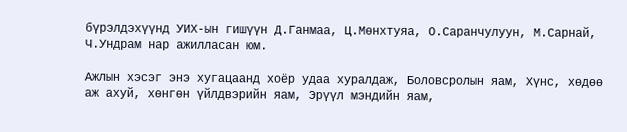бүрэлдэхүүнд УИХ-ын гишүүн Д.Ганмаа, Ц.Мөнхтуяа, О.Саранчулуун, М.Сарнай, Ч.Ундрам нар ажилласан юм.

Ажлын хэсэг энэ хугацаанд хоёр удаа хуралдаж, Боловсролын яам, Хүнс, хөдөө аж ахуй, хөнгөн үйлдвэрийн яам, Эрүүл мэндийн яам,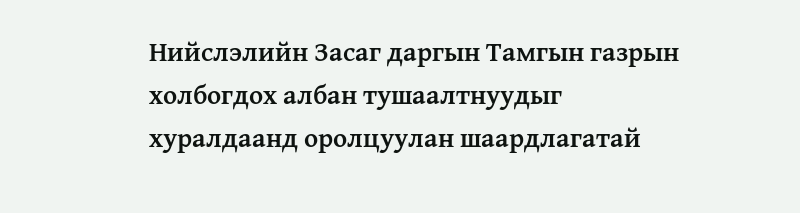Нийслэлийн Засаг даргын Тамгын газрын холбогдох албан тушаалтнуудыг хуралдаанд оролцуулан шаардлагатай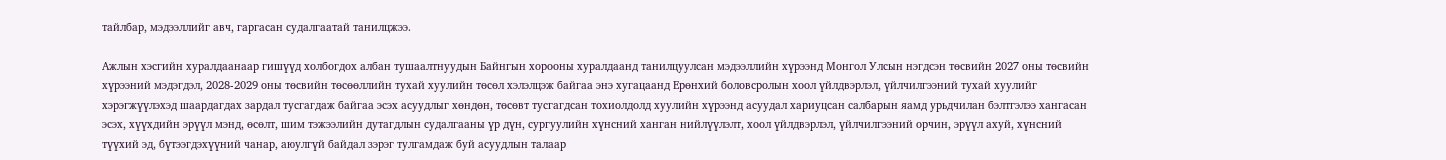тайлбар, мэдээллийг авч, гаргасан судалгаатай танилцжээ.

Ажлын хэсгийн хуралдаанаар гишүүд холбогдох албан тушаалтнуудын Байнгын хорооны хуралдаанд танилцуулсан мэдээллийн хүрээнд Монгол Улсын нэгдсэн төсвийн 2027 оны төсвийн хүрээний мэдэгдэл, 2028-2029 оны төсвийн төсөөллийн тухай хуулийн төсөл хэлэлцэж байгаа энэ хугацаанд Ерөнхий боловсролын хоол үйлдвэрлэл, үйлчилгээний тухай хуулийг хэрэгжүүлэхэд шаардагдах зардал тусгагдаж байгаа эсэх асуудлыг хөндөн, төсөвт тусгагдсан тохиолдолд хуулийн хүрээнд асуудал хариуцсан салбарын яамд урьдчилан бэлтгэлээ хангасан эсэх, хүүхдийн эрүүл мэнд, өсөлт, шим тэжээлийн дутагдлын судалгааны үр дүн, сургуулийн хүнсний ханган нийлүүлэлт, хоол үйлдвэрлэл, үйлчилгээний орчин, эрүүл ахуй, хүнсний түүхий эд, бүтээгдэхүүний чанар, аюулгүй байдал зэрэг тулгамдаж буй асуудлын талаар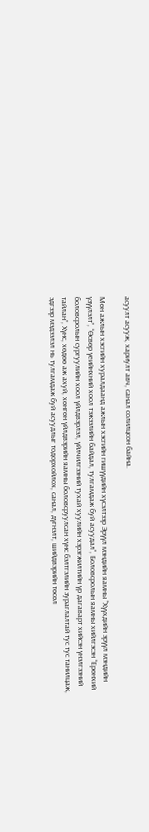асуулт асууж, хариулт авч, санал солилцсон байна.

Мөн ажлын хэсгийн хуралдаанд ажлын хэсгийн гишүүдийн хүсэлтээр Эрүүл мэндийн яамны “Хүүхдийн эрүүл мэндийн үзүүлэлт”, “Өсвөр үеийнхний хоол тэжээлийн байдал, тулгамдаж буй асуудал”, Боловсролын яамны хийлгэсэн “Ерөнхий боловсролын сургуулийн хоол үйлдвэрлэл, үйлчилгээний тухай хуулийн хэрэгжилтийн үр дагаварт хийсэн үнэлгээний тайлан”, Хүнс, хөдөө аж ахуй, хөнгөн үйлдвэрийн яамны боловсруулсан хүнс бэлтгэлийн зураглалтай тус тус танилцаж, эдгээр мэдээлэл нь тулгамдаж буй асуудлыг тодорхойлох, санал, дүгнэлт, шийдвэрийн төсөл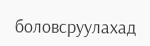боловсруулахад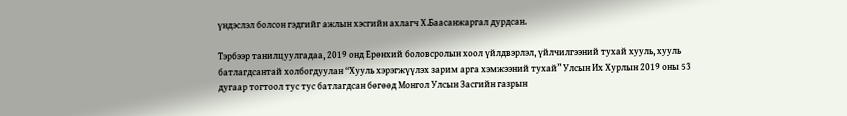үндэслэл болсон гэдгийг ажлын хэсгийн ахлагч Х.Баасанжаргал дурдсан.

Тэрбээр танилцуулгадаа, 2019 онд Ерөнхий боловсролын хоол үйлдвэрлэл, үйлчилгээний тухай хууль, хууль батлагдсантай холбогдуулан “Хууль хэрэгжүүлэх зарим арга хэмжээний тухай” Улсын Их Хурлын 2019 оны 53 дугаар тогтоол тус тус батлагдсан бөгөөд Монгол Улсын Засгийн газрын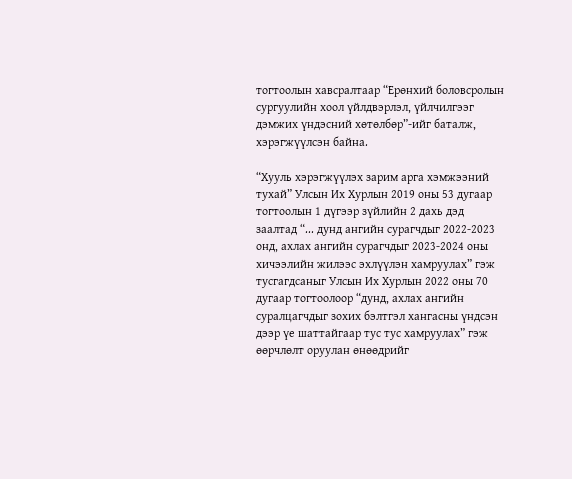тогтоолын хавсралтаар “Ерөнхий боловсролын сургуулийн хоол үйлдвэрлэл, үйлчилгээг дэмжих үндэсний хөтөлбөр”-ийг баталж, хэрэгжүүлсэн байна.

“Хууль хэрэгжүүлэх зарим арга хэмжээний тухай” Улсын Их Хурлын 2019 оны 53 дугаар тогтоолын 1 дүгээр зүйлийн 2 дахь дэд заалтад “... дунд ангийн сурагчдыг 2022-2023 онд, ахлах ангийн сурагчдыг 2023-2024 оны хичээлийн жилээс эхлүүлэн хамруулах” гэж тусгагдсаныг Улсын Их Хурлын 2022 оны 70 дугаар тогтоолоор “дунд, ахлах ангийн суралцагчдыг зохих бэлтгэл хангасны үндсэн дээр үе шаттайгаар тус тус хамруулах” гэж өөрчлөлт оруулан өнөөдрийг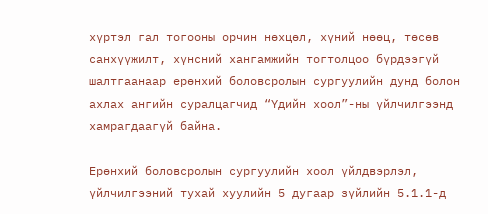хүртэл гал тогооны орчин нөхцөл, хүний нөөц, төсөв санхүүжилт, хүнсний хангамжийн тогтолцоо бүрдээгүй шалтгаанаар ерөнхий боловсролын сургуулийн дунд болон ахлах ангийн суралцагчид “Үдийн хоол”-ны үйлчилгээнд хамрагдаагүй байна.

Ерөнхий боловсролын сургуулийн хоол үйлдвэрлэл, үйлчилгээний тухай хуулийн 5 дугаар зүйлийн 5.1.1-д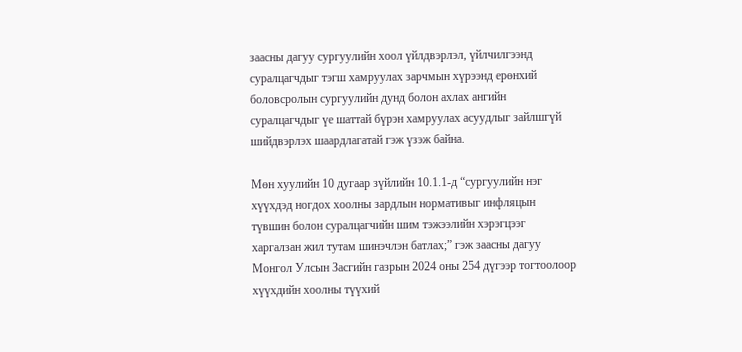заасны дагуу сургуулийн хоол үйлдвэрлэл, үйлчилгээнд суралцагчдыг тэгш хамруулах зарчмын хүрээнд ерөнхий боловсролын сургуулийн дунд болон ахлах ангийн суралцагчдыг үе шаттай бүрэн хамруулах асуудлыг зайлшгүй шийдвэрлэх шаардлагатай гэж үзэж байна.

Мөн хуулийн 10 дугаар зүйлийн 10.1.1-д “сургуулийн нэг хүүхдэд ногдох хоолны зардлын нормативыг инфляцын түвшин болон суралцагчийн шим тэжээлийн хэрэгцээг харгалзан жил тутам шинэчлэн батлах;” гэж заасны дагуу Монгол Улсын Засгийн газрын 2024 оны 254 дүгээр тогтоолоор хүүхдийн хоолны түүхий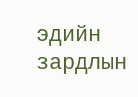эдийн зардлын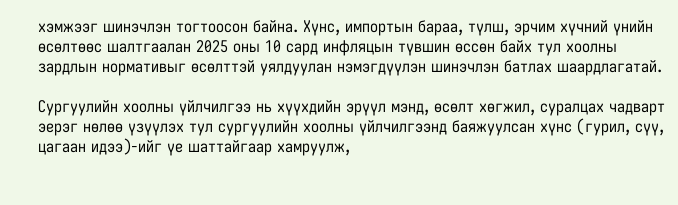хэмжээг шинэчлэн тогтоосон байна. Хүнс, импортын бараа, түлш, эрчим хүчний үнийн өсөлтөөс шалтгаалан 2025 оны 10 сард инфляцын түвшин өссөн байх тул хоолны зардлын нормативыг өсөлттэй уялдуулан нэмэгдүүлэн шинэчлэн батлах шаардлагатай.

Сургуулийн хоолны үйлчилгээ нь хүүхдийн эрүүл мэнд, өсөлт хөгжил, суралцах чадварт эерэг нөлөө үзүүлэх тул сургуулийн хоолны үйлчилгээнд баяжуулсан хүнс (гурил, сүү, цагаан идээ)-ийг үе шаттайгаар хамруулж,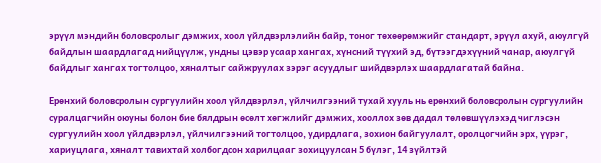эрүүл мэндийн боловсролыг дэмжих, хоол үйлдвэрлэлийн байр, тоног төхөөрөмжийг стандарт, эрүүл ахуй, аюулгүй байдлын шаардлагад нийцүүлж, ундны цэвэр усаар хангах, хүнсний түүхий эд, бүтээгдэхүүний чанар, аюулгүй байдлыг хангах тогтолцоо, хяналтыг сайжруулах зэрэг асуудлыг шийдвэрлэх шаардлагатай байна.

Ерөнхий боловсролын сургуулийн хоол үйлдвэрлэл, үйлчилгээний тухай хууль нь ерөнхий боловсролын сургуулийн суралцагчийн оюуны болон бие бялдрын өсөлт хөгжлийг дэмжих, хооллох зөв дадал төлөвшүүлэхэд чиглэсэн сургуулийн хоол үйлдвэрлэл, үйлчилгээний тогтолцоо, удирдлага, зохион байгуулалт, оролцогчийн эрх, үүрэг, хариуцлага, хяналт тавихтай холбогдсон харилцааг зохицуулсан 5 бүлэг, 14 зүйлтэй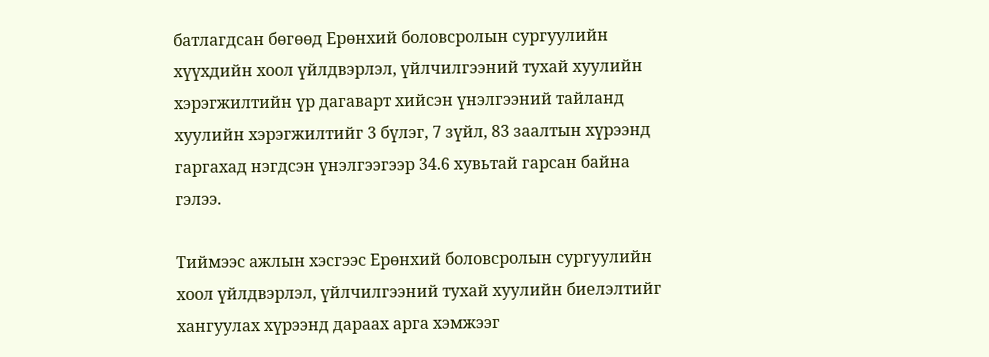батлагдсан бөгөөд Ерөнхий боловсролын сургуулийн хүүхдийн хоол үйлдвэрлэл, үйлчилгээний тухай хуулийн хэрэгжилтийн үр дагаварт хийсэн үнэлгээний тайланд хуулийн хэрэгжилтийг 3 бүлэг, 7 зүйл, 83 заалтын хүрээнд гаргахад нэгдсэн үнэлгээгээр 34.6 хувьтай гарсан байна гэлээ.

Тиймээс ажлын хэсгээс Ерөнхий боловсролын сургуулийн хоол үйлдвэрлэл, үйлчилгээний тухай хуулийн биелэлтийг хангуулах хүрээнд дараах арга хэмжээг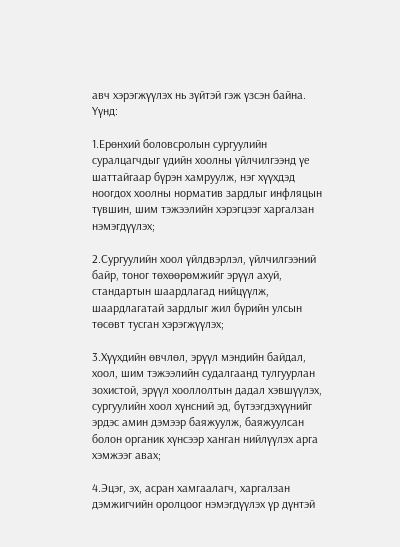авч хэрэгжүүлэх нь зүйтэй гэж үзсэн байна. Үүнд:

1.Ерөнхий боловсролын сургуулийн суралцагчдыг үдийн хоолны үйлчилгээнд үе шаттайгаар бүрэн хамруулж, нэг хүүхдэд ноогдох хоолны норматив зардлыг инфляцын түвшин, шим тэжээлийн хэрэгцээг харгалзан нэмэгдүүлэх;

2.Сургуулийн хоол үйлдвэрлэл, үйлчилгээний байр, тоног төхөөрөмжийг эрүүл ахуй, стандартын шаардлагад нийцүүлж, шаардлагатай зардлыг жил бүрийн улсын төсөвт тусган хэрэгжүүлэх;

3.Хүүхдийн өвчлөл, эрүүл мэндийн байдал, хоол, шим тэжээлийн судалгаанд тулгуурлан зохистой, эрүүл хооллолтын дадал хэвшүүлэх, сургуулийн хоол хүнсний эд, бүтээгдэхүүнийг эрдэс амин дэмээр баяжуулж, баяжуулсан болон органик хүнсээр ханган нийлүүлэх арга хэмжээг авах;

4.Эцэг, эх, асран хамгаалагч, харгалзан дэмжигчийн оролцоог нэмэгдүүлэх үр дүнтэй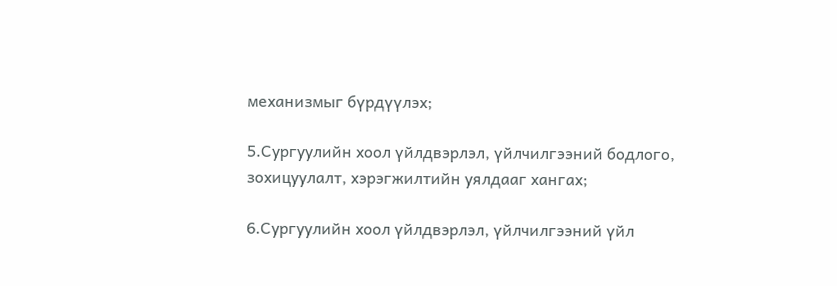механизмыг бүрдүүлэх;

5.Сургуулийн хоол үйлдвэрлэл, үйлчилгээний бодлого, зохицуулалт, хэрэгжилтийн уялдааг хангах;

6.Сургуулийн хоол үйлдвэрлэл, үйлчилгээний үйл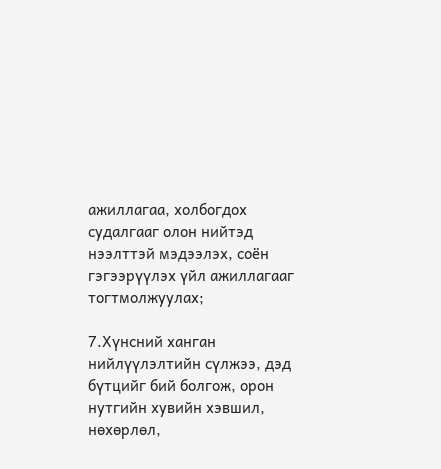ажиллагаа, холбогдох судалгааг олон нийтэд нээлттэй мэдээлэх, соён гэгээрүүлэх үйл ажиллагааг тогтмолжуулах;

7.Хүнсний ханган нийлүүлэлтийн сүлжээ, дэд бүтцийг бий болгож, орон нутгийн хувийн хэвшил, нөхөрлөл,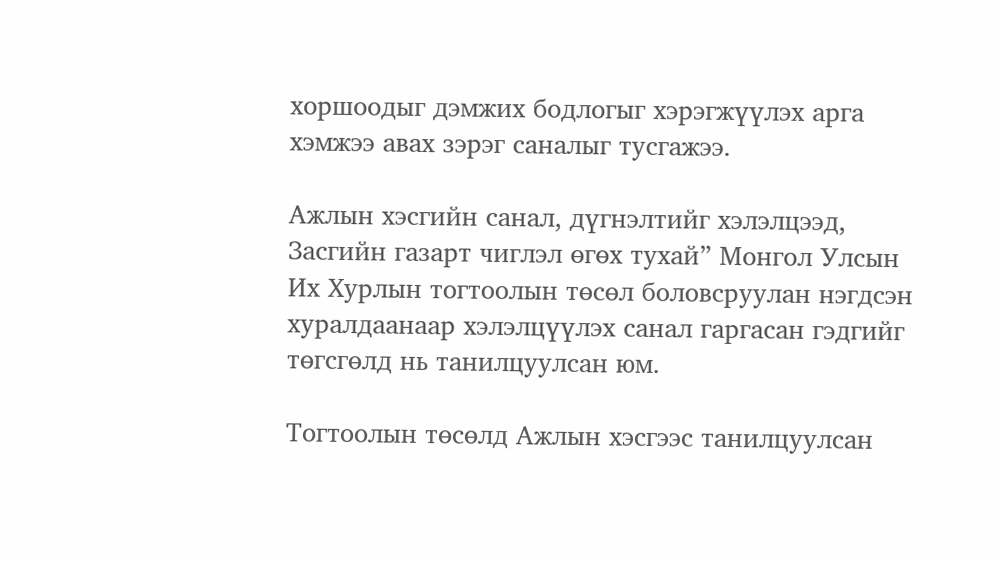хоршоодыг дэмжих бодлогыг хэрэгжүүлэх арга хэмжээ авах зэрэг саналыг тусгажээ.

Ажлын хэсгийн санал, дүгнэлтийг хэлэлцээд, Засгийн газарт чиглэл өгөх тухай” Монгол Улсын Их Хурлын тогтоолын төсөл боловсруулан нэгдсэн хуралдаанаар хэлэлцүүлэх санал гаргасан гэдгийг төгсгөлд нь танилцуулсан юм.

Тогтоолын төсөлд Ажлын хэсгээс танилцуулсан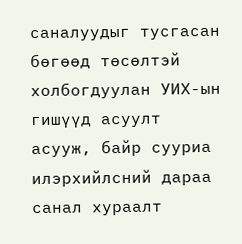саналуудыг тусгасан бөгөөд төсөлтэй холбогдуулан УИХ-ын гишүүд асуулт асууж, байр сууриа илэрхийлсний дараа санал хураалт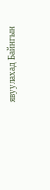явуулахад Байнгын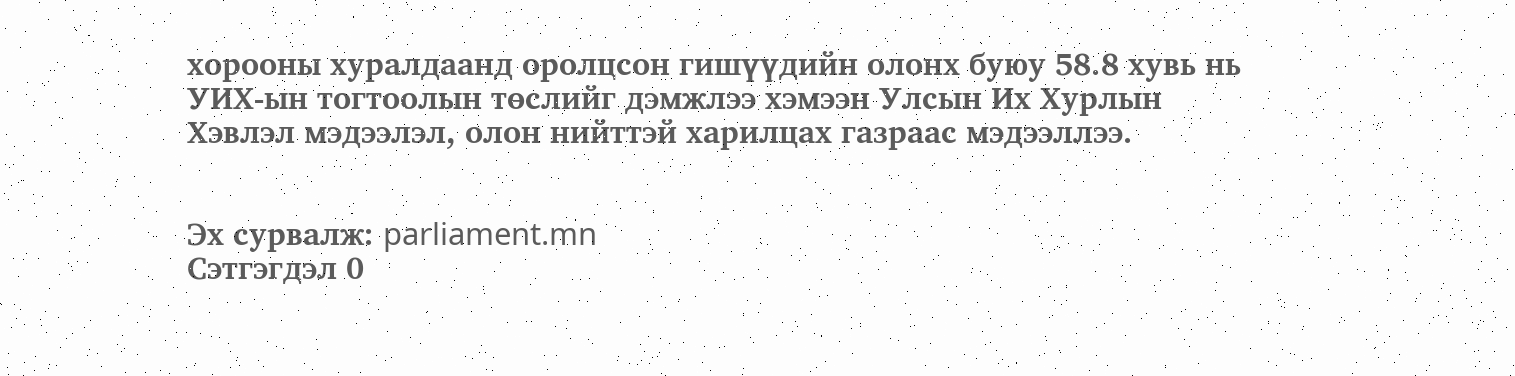хорооны хуралдаанд оролцсон гишүүдийн олонх буюу 58.8 хувь нь УИХ-ын тогтоолын төслийг дэмжлээ хэмээн Улсын Их Хурлын Хэвлэл мэдээлэл, олон нийттэй харилцах газраас мэдээллээ.


Эх сурвалж: parliament.mn
Сэтгэгдэл 0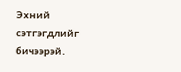Эхний сэтгэгдлийг бичээрэй.